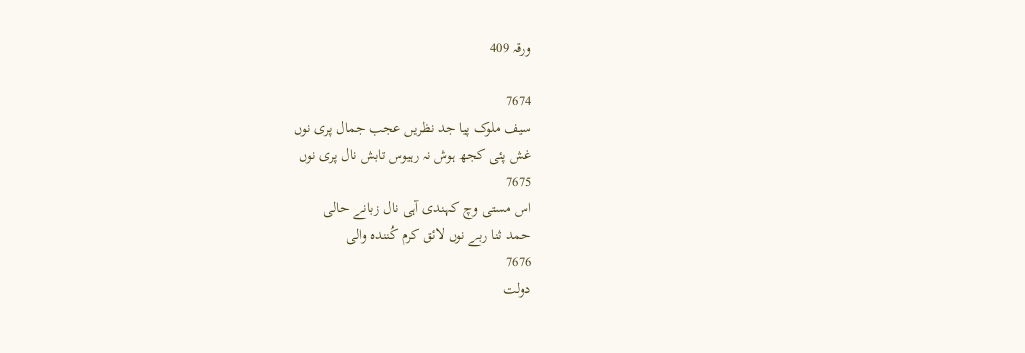ورقہ 409

7674
سیف ملوک پیا جد نظریں عجب جمال پری نوں
غش پئی کجھ ہوش نہ رہیوس تابش نال پری نوں
7675
اس مستی وچ کہندی آہی نال زبانے حالی
حمد ثنا ربے نوں لائق کرم کُنندہ والی
7676
دولت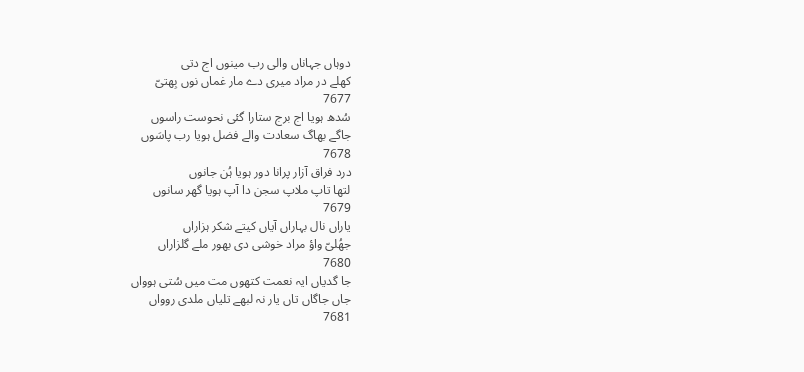دوہاں جہاناں والی رب مینوں اج دتی
کھلے در مراد میری دے مار غماں نوں بِھتیّ
7677
سُدھ ہویا اج برج ستارا گئی نحوست راسوں
جاگے بھاگ سعادت والے فضل ہویا رب پاسَوں
7678
درد فراق آزار پرانا دور ہویا ہُن جانوں
لتھا تاپ ملاپ سجن دا آپ ہویا گھر سانوں
7679
یاراں نال بہاراں آیاں کیتے شکر ہزاراں
جھُلیّ واؤ مراد خوشی دی بھور ملے گلزاراں
7680
جا گدیاں ایہ نعمت کتھوں مت میں سُتی ہوواں
جاں جاگاں تاں یار نہ لبھے تلیاں ملدی روواں
7681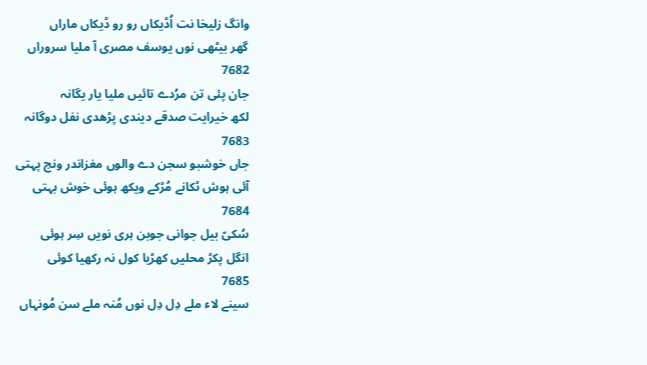وانگ زلیخا نت اُڈیکاں رو رو ڈیکاں ماراں
گھر بیٹھی نوں یوسف مصری آ ملیا سروراں
7682
جان پئی تن مرُدے تائیں ملیا یار یگانہ
لکھ خیرایت صدقے دیندی پڑھدی نفل دوگانہ
7683
جاں خوشبو سجن دے والوں مغزاندر ونج پہتی
آئی ہوش ٹکانے مُڑکے ویکھ ہوئی خوش بہتی
7684
سُکیّ بیل جوانی جوبن ہری نویں سِر ہوئی
انگل پکڑ محلیں کھڑیا کول نہ رکھیا کوئی
7685
سینے لاء ملے دِل دِل نوں مُنہ ملے سن مُونہاں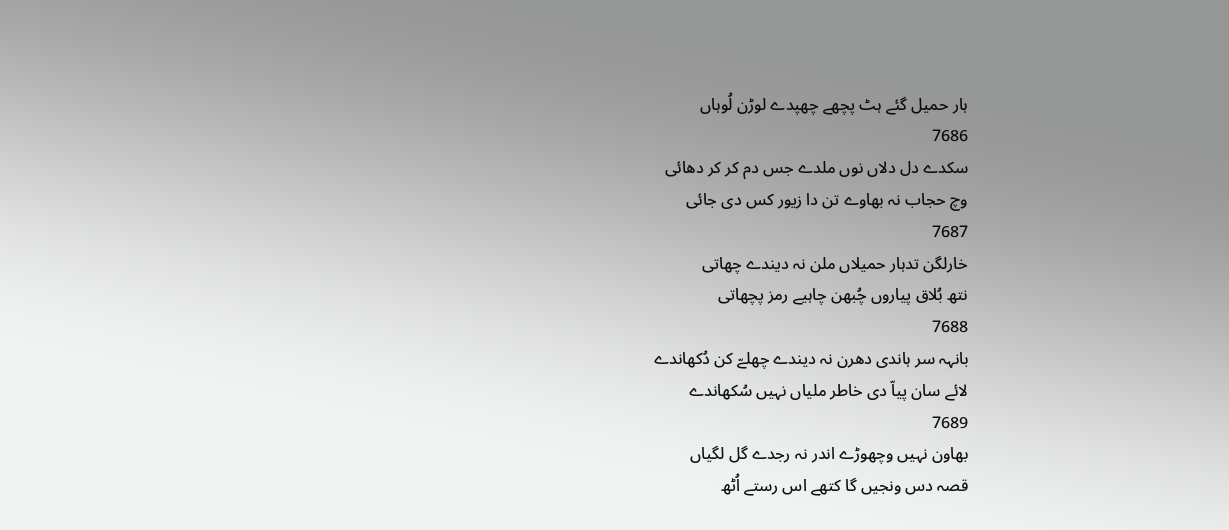ہار حمیل گئے ہٹ پچھے چھپدے لوڑن لُوہاں
7686
سکدے دل دلاں نوں ملدے جس دم کر کر دھائی
وچ حجاب نہ بھاوے تن دا زیور کس دی جائی
7687
خارلگن تدہار حمیلاں ملن نہ دیندے چھاتی
نتھ بُلاق پیاروں چُبھن چاہیے رمز پچھاتی
7688
بانہہ سر ہاندی دھرن نہ دیندے چھلےّ کن دُکھاندے
لائے سان پیاّ دی خاطر ملیاں نہیں سُکھاندے
7689
بھاون نہیں وچھوڑے اندر نہ رجدے گل لگیاں
قصہ دس ونجیں گا کتھے اس رستے اُٹھ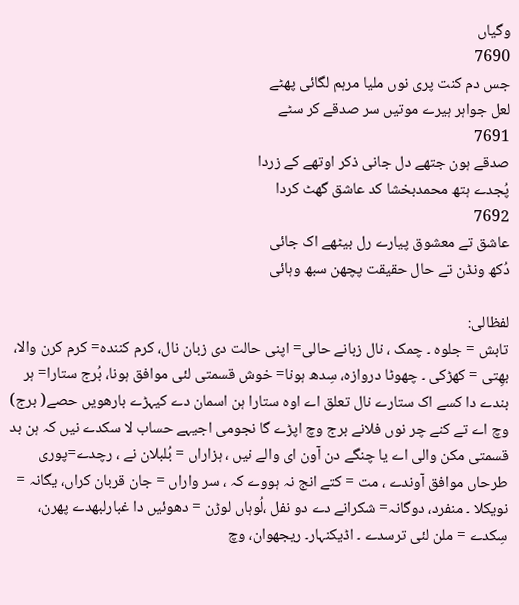وگیاں
7690
جس دم کنت پری نوں ملیا مرہم لگائی پھٹے
لعل جواہر ہیرے موتیں سر صدقے کر سٹے
7691
صدقے ہون جتھے دل جانی ذکر اوتھے کے زردا
پُجدے ہتھ محمدبخشا کد عاشق گھٹ کردا
7692
عاشق تے معشوق پیارے رل بیٹھے اک جائی
دُکھ ونڈن تے حال حقیقت پچھن سبھ وہائی

لفظالی:
تابش = جلوہ ۔ چمک ، نال زبانے حالی= اپنی حالت دی زبان نال، کرم کنندہ= کرم کرن والا، بھِتی = کھڑکی ۔ چھوٹا دروازہ، سِدھ ہونا= خوش قسمتی لئی موافق ہونا، بُرج ستارا= ہر بندے دا کسے اک ستارے نال تعلق اے اوہ ستارا ہن اسمان دے کیہڑے بارھویں حصے( برج) وچ اے تے کنے چر نوں فلانے برج وچ اپڑے گا نجومی اجیہے حساب لا سکدے نیں کہ ہن بد قسمتی مکن والی اے یا چنگے دن آون ای والے نیں ، ہزاراں = بُلبلان نے ، رچدے=پوری طرحاں موافق آوندے ، مت = کتے انج نہ ہووے کہ ، سر واراں = جان قربان کراں، یگانہ = نویکلا ۔ منفرد، دوگانہ= شکرانے دے دو نفل ،لُوہاں لوڑن = دھوئیں دا غبارلبھدے پھرن، سِکدے = ملن لئی ترسدے ۔ اڈیکنہار۔ ریجھوان، وچ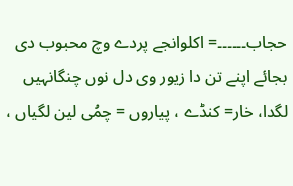حجاب۔۔۔۔۔۔= اکلوانجے پردے وچ محبوب دی بجائے اپنے تن دا زیور وی دل نوں چنگانہیں لگدا، خار= کنڈے ، پیاروں = چمُی لین لگیاں ،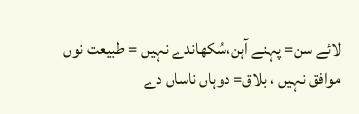لائے سن= پہنے آہن،سُکھاندے نہیں = طبیعت نوں موافق نہیں ، بلاق= دوہاں ناساں دے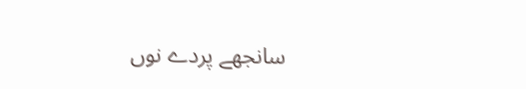سانجھے پردے نوں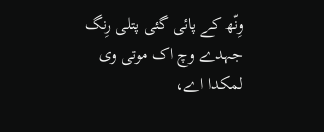وِنّھ کے پائی گئی پتلی رِنگ جہدے وچ اک موتی وی لمکدا اے،